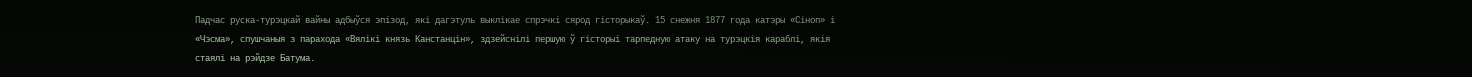Падчас руска-турэцкай вайны адбыўся эпізод, які дагэтуль выклікае спрэчкі сярод гісторыкаў. 15 снежня 1877 года катэры «Сіноп» і «Чэсма», спушчаныя з парахода «Вялікі князь Канстанцін», здзейснілі першую ў гісторыі тарпедную атаку на турэцкія караблі, якія стаялі на рэйдзе Батума.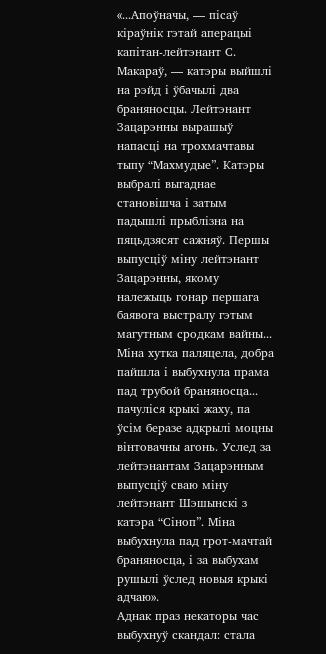«...Апоўначы, — пісаў кіраўнік гэтай аперацыі капітан-лейтэнант С. Макараў, — катэры выйшлі на рэйд і ўбачылі два браняносцы. Лейтэнант Зацарэнны вырашыў напасці на трохмачтавы тыпу “Махмудые”. Катэры выбралі выгаднае становішча і затым падышлі прыблізна на пяцьдзясят сажняў. Першы выпусціў міну лейтэнант Зацарэнны, якому належыць гонар першага баявога выстралу гэтым магутным сродкам вайны... Міна хутка паляцела, добра пайшла і выбухнула прама пад трубой браняносца... пачуліся крыкі жаху, па ўсім беразе адкрылі моцны вінтовачны агонь. Услед за лейтэнантам Зацарэнным выпусціў сваю міну лейтэнант Шэшынскі з катэра “Сіноп”. Міна выбухнула пад грот-мачтай браняносца, і за выбухам рушылі ўслед новыя крыкі адчаю».
Аднак праз некаторы час выбухнуў скандал: стала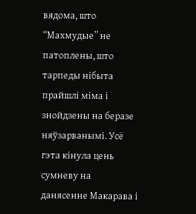вядома, што “Махмудые” не патоплены, што тарпеды нібыта прайшлі міма і знойдзены на беразе няўзарванымі. Усё гэта кінула цень сумневу на данясенне Макарава і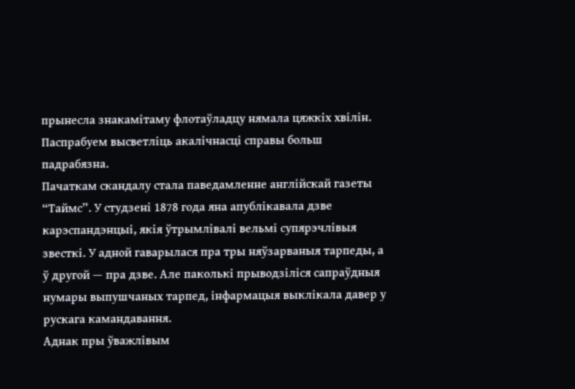прынесла знакамітаму флотаўладцу нямала цяжкіх хвілін. Паспрабуем высветліць акалічнасці справы больш падрабязна.
Пачаткам скандалу стала паведамленне англійскай газеты “Таймс”. У студзені 1878 года яна апублікавала дзве карэспандэнцыі, якія ўтрымлівалі вельмі супярэчлівыя звесткі. У адной гаварылася пра тры няўзарваныя тарпеды, а ў другой — пра дзве. Але паколькі прыводзіліся сапраўдныя нумары выпушчаных тарпед, інфармацыя выклікала давер у рускага камандавання.
Аднак пры ўважлівым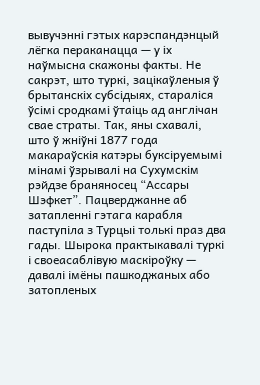вывучэнні гэтых карэспандэнцый лёгка пераканацца — у іх наўмысна скажоны факты. Не сакрэт, што туркі, зацікаўленыя ў брытанскіх субсідыях, стараліся ўсімі сродкамі ўтаіць ад англічан свае страты. Так, яны схавалі, што ў жніўні 1877 года макараўскія катэры буксіруемымі мінамі ўзрывалі на Сухумскім рэйдзе браняносец “Ассары Шэфкет”. Пацверджанне аб затапленні гэтага карабля паступіла з Турцыі толькі праз два гады. Шырока практыкавалі туркі і своеасаблівую маскіроўку — давалі імёны пашкоджаных або затопленых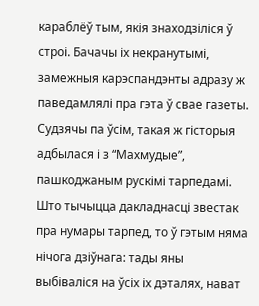караблёў тым, якія знаходзіліся ў строі. Бачачы іх некранутымі, замежныя карэспандэнты адразу ж паведамлялі пра гэта ў свае газеты. Судзячы па ўсім, такая ж гісторыя адбылася і з “Махмудые”, пашкоджаным рускімі тарпедамі. Што тычыцца дакладнасці звестак пра нумары тарпед, то ў гэтым няма нічога дзіўнага: тады яны выбіваліся на ўсіх іх дэталях, нават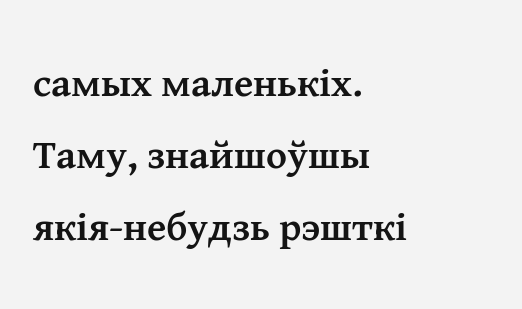самых маленькіх. Таму, знайшоўшы якія-небудзь рэшткі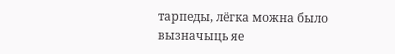тарпеды, лёгка можна было вызначыць яе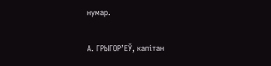нумар.

А. ГРЫГОР’ЕЎ, капітан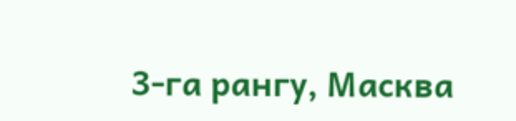3-га рангу, Масква